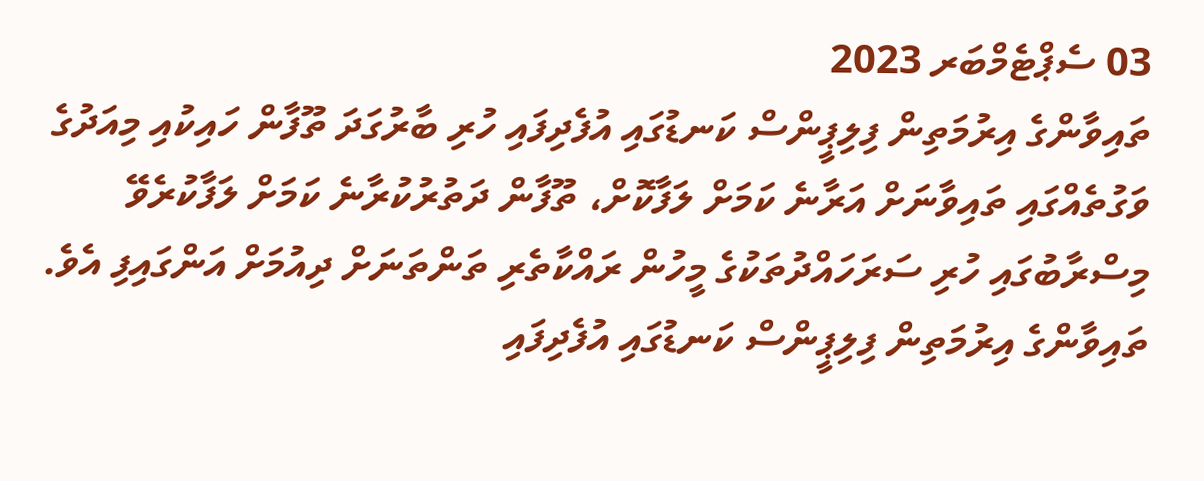03 ސެޕްޓެމްބަރ 2023
ތައިވާންގެ އިރުމަތިން ފިލިޕީންސް ކަނޑުގައި އުފެދިފައި ހުރި ބާރުގަދަ ތޫފާން ހައިކުއި މިއަދުގެ ވަގުތެއްގައި ތައިވާނަށް އަރާނެ ކަމަށް ލަފާކޮށް، ތޫފާން ދަތުރުކުރާނެ ކަމަށް ލަފާކުރެވޭ މިސްރާބުގައި ހުރި ސަރަހައްދުތަކުގެ މީހުން ރައްކާތެރި ތަންތަނަށް ދިއުމަށް އަންގައިފި އެވެ.
ތައިވާންގެ އިރުމަތިން ފިލިޕީންސް ކަނޑުގައި އުފެދިފައި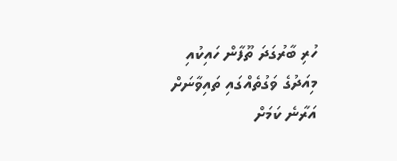ހުރި ބާރުގަދަ ތޫފާން ހައިކުއި މިއަދުގެ ވަގުތެއްގައި ތައިވާނަށް އަރާނެ ކަމަށް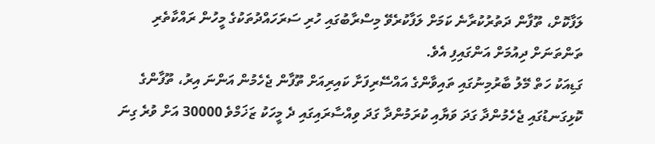ލަފާކޮށް، ތޫފާން ދަތުރުކުރާނެ ކަމަށް ލަފާކުރެވޭ މިސްރާބުގައި ހުރި ސަރަހައްދުތަކުގެ މީހުން ރައްކާތެރި ތަންތަނަށް ދިއުމަށް އަންގައިފި އެވެ.
ގަޑިއަކު ހަތް މޭލު ބާރުމިނުގައި ތައިވާންގެ އައްސޭރިފަށާ ކައިރިއަށް ތޫފާން ޖެހެމުން އަންނަ އިރު، ތޫފާންގެ ކޮޅިގަނޑުގައި ޖެހެމުންދާ ގަދަ ވަޔާއި ކުރަމުންދާ ގަދަ ވިއްސާރައިގައި ދެ މީހަކު ޒަޚަމްވެ 30000 އަށް ވުރެ ގިނަ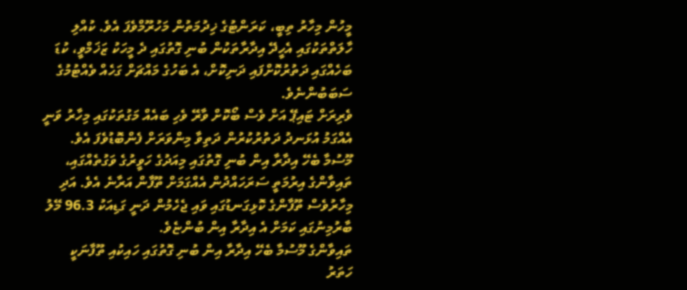މީހުން މިހާރު ތިބީ، ކަރަންޓުގެ ޚިދުމަތުން މަހުރޫމްވެފަ އެވެ. ކުއްލި ހާލަތްތަކުގައި އެހީދޭ އިދާރާތަކުން ބުނި ގޮތުގައި ދެ މީހަކު ޒަޚަމްވީ، ކުޑަ ބަހެއްގައި ދަތުރުކޮށްފައި ދަނިކޮށް، އެ ބަހުގެ މައްޗަށް ގަހެއް ވެއްޓުމުގެ ސަބަބުންނެވެ.
ވެރިރަށް ޓައިޕޭ އަށް ވެސް ބޯކޮށް ވާރޭ ވެހި ބައެއް މަގުތަކުގައި މިހާރު ވަނީ އެއްގަމު އުޅަނދު ދަތުރުކުރުން ދަތިވާ މިންވަރަށް ފެންބޮޑުވެފަ އެވެ. މޫސުމާ ބެހޭ އިދާރާ އިން ބުނި ގޮތުގައި މިއަދުގެ ހަވީރުގެ ވަގުތެއްގައި، ތައިވާންގެ އިރުމަތީ ސަރަހައްދުން އެއްގަމަށް ތޫފާން އަރާނެ އެވެ. އަދި މިހާރުވެސް ތޫފާންގެ ކޮޅިގަނޑުގައި ވައި ޖެހެމުން ދަނީ ގަޑިއަކު 96.3 މޭލު ބާރުމިނުގައި ކަމަށް އެ އިދާރާ އިން ބުންޏެވެ.
ތައިވާންގެ މޫސުމާ ބެހޭ އިދާރާ އިން ބުނި ގޮތުގައި ހައިކުއި ތޫފާނަކީ ހަތަރު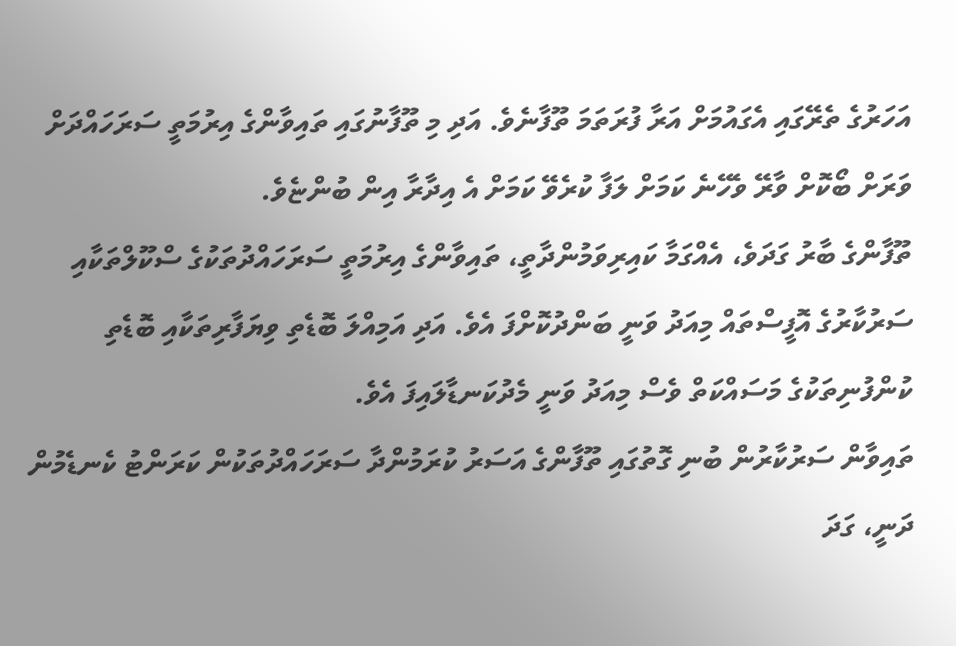އަހަރުގެ ތެރޭގައި އެގައުމަށް އަރާ ފުރަތަމަ ތޫފާނެވެ. އަދި މި ތޫފާނުގައި ތައިވާންގެ އިރުމަތީ ސަރަހައްދަށް ވަރަށް ބޯކޮށް ވާރޭ ވެހޭނެ ކަމަށް ލަފާ ކުރެވޭ ކަމަށް އެ އިދާރާ އިން ބުންޏެވެ.
ތޫފާންގެ ބާރު ގަދަވެ، އެއްގަމާ ކައިރިވަމުންދާތީ، ތައިވާންގެ އިރުމަތީ ސަރަހައްދުތަކުގެ ސްކޫލްތަކާއި ސަރުކާރުގެ އޮފީސްތައް މިއަދު ވަނީ ބަންދުކޮށްފަ އެވެ. އަދި އަމިއްލަ ބޮޑެތި ވިޔަފާރިތަކާއި ބޮޑެތި ކުންފުނިތަކުގެ މަސައްކަތް ވެސް މިއަދު ވަނީ މެދުކަނޑާލައިފަ އެވެ.
ތައިވާން ސަރުކާރުން ބުނި ގޮތުގައި ތޫފާންގެ އަސަރު ކުރަމުންދާ ސަރަހައްދުތަކުން ކަރަންޓު ކެނޑެމުން ދަނީ، ގަދަ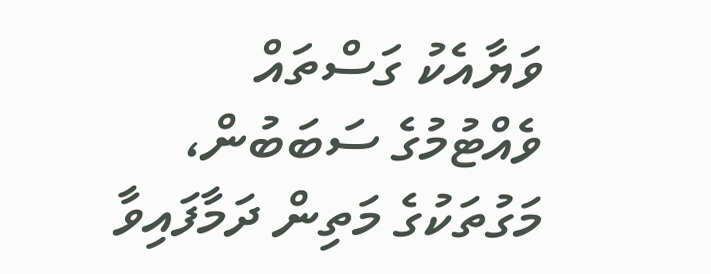ވަޔާއެކު ގަސްތައް ވެއްޓުމުގެ ސަބަބުން، މަގުތަކުގެ މަތިން ދަމާފައިވާ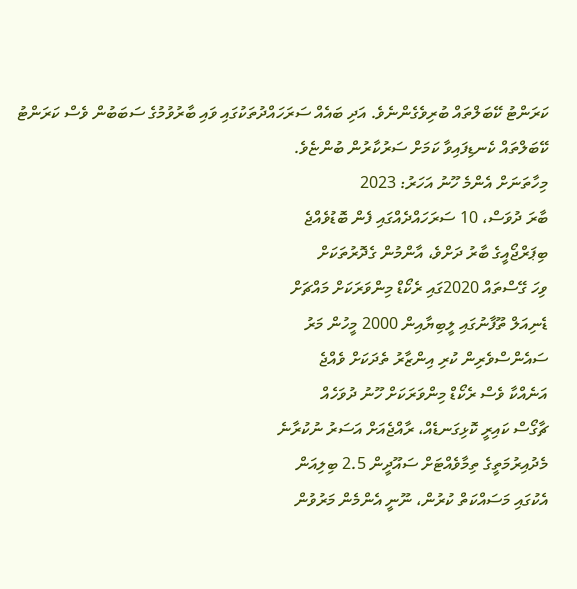ކަރަންޓު ކޭބަލްތައް ބުރިވެގެންނެވެ. އަދި ބައެއް ސަރަހައްދުތަކުގައި ވައި ބާރުވުމުގެ ސަބަބުން ވެސް ކަރަންޓު ކޭބަލްތައް ކެނޑިފައިވާ ކަމަށް ސަރުކާރުން ބުންޏެވެ.
މިހާތަނަށް އެންމެ ހޫނު އަހަރު: 2023
ބާރަ ދުވަސް، 10 ސަރަހައްދެއްގައި ފެން ބޮޑުވެއްޖެ
ބިޕަރްޖޯއީގެ ބާރު ދަށްވެ، އާންމުން ގެދޮރުތަކަށް
ވިހަ ގޭސްތައް 2020ގައި ރެކޯޑް މިންވަރަކަށް މައްޗަށް
ޑެނިއަލް ތޫފާނުގައި ލީބިޔާއިން 2000 މީހުން މަރު
ސައެންސްވެރިން ކުރި އިންޒާރު ތެދަކަށް ވެއްޖެ
އަނެއްކާ ވެސް ރެކޯޑް މިންވަރަކަށް ހޫނު ދުވަހެއް
ޗާގޯސް ކައިރީ ކޮޅިގަނޑެއް، ރާއްޖެއަށް އަސަރު ނުކުރާނެ
މެދުއިރުމަތީގެ ތިމާވެއްޓަށް ސައޫދީން 2.5 ބިލިއަން
އެކުގައި މަސައްކަތް ކުރުން، ނޫނީ އެންމެން މަރުވުން